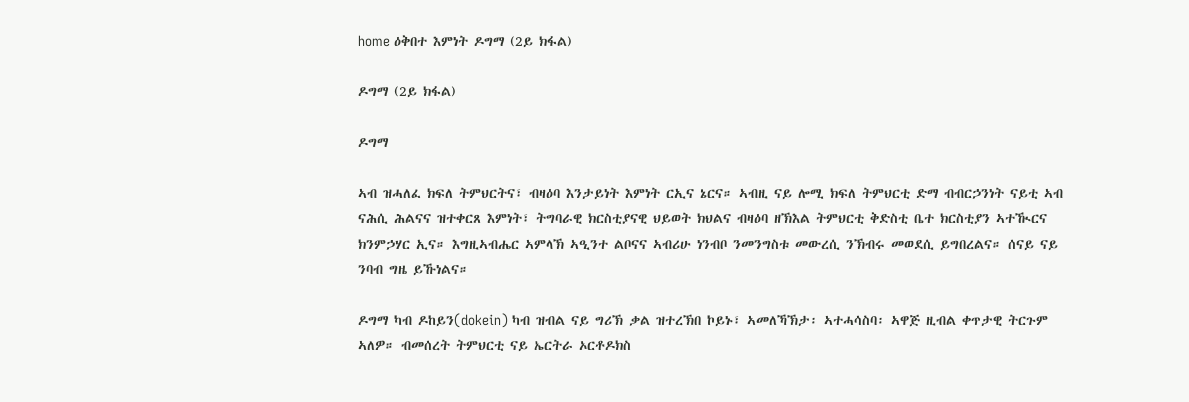home ዕቅበተ እምነት ዶግማ (2ይ ክፋል)

ዶግማ (2ይ ክፋል)

ዶግማ

ኣብ ዝሓለፈ ክፍለ ትምህርትና፣ ብዛዕባ እንታይነት እምነት ርኢና ኔርና። ኣብዚ ናይ ሎሚ ክፍለ ትምህርቲ ድማ ብብርኃንነት ናይቲ ኣብ ናሕሲ ሕልናና ዝተቀርጸ እምነት፣ ትግባራዊ ክርስቲያናዊ ህይወት ክህልና ብዛዕባ ዘኽእል ትምህርቲ ቅድስቲ ቤተ ክርስቲያን ኣተዂርና ክንምኃሃር ኢና። እግዚኣብሔር ኣምላኽ ኣዒንተ ልቦናና ኣብሪሁ ነንብቦ ንመንግስቱ መውረሲ ንኽብሩ መወደሲ ይግበረልና። ሰናይ ናይ ንባብ ግዜ ይኹነልና።

ዶግማ ካብ ዶከይን(dokein) ካብ ዝብል ናይ ግሪኽ ቃል ዝተረኽበ ኮይኑ፣ ኣመለኻኽታ፡ ኣተሓሳስባ፡ ኣዋጅ ዚብል ቀጥታዊ ትርጉም ኣለዎ። ብመሰረት ትምህርቲ ናይ ኤርትራ ኦርቶዶክስ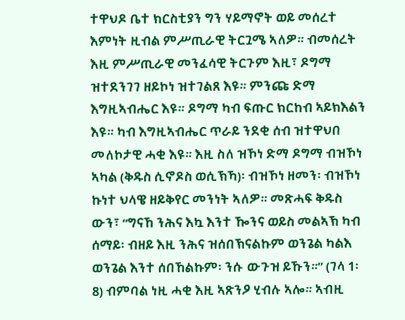ተዋህዶ ቤተ ክርስቲያን ግን ሃይማኖት ወይ መሰረተ እምነት ዚብል ምሥጢራዊ ትርጓሜ ኣለዎ። ብመሰረት እዚ ምሥጢራዊ መንፈሳዊ ትርጉም እዚ፣ ዶግማ ዝተደንገገ ዘይኮነ ዝተገልጸ እዩ። ምንጩ ድማ እግዚኣብሔር እዩ። ዶግማ ካብ ፍጡር ክርከብ ኣይክእልን እዩ። ካብ እግዚኣብሔር ጥራይ ንደቂ ሰብ ዝተዋህበ መለኮታዊ ሓቂ እዩ። እዚ ስለ ዝኾነ ድማ ዶግማ ብዝኾነ ኣካል (ቅዱስ ሲኖዶስ ወሲኽኻ)፡ ብዝኾነ ዘመን፡ ብዝኾነ ኩነተ ህላዌ ዘይቅየር መንነት ኣለዎ። መጽሓፍ ቅዱስ ውን፣ “ግናኸ ንሕና እኳ እንተ ዀንና ወይስ መልኣኽ ካብ ሰማይ፡ ብዘይ እዚ ንሕና ዝሰበኽናልኩም ወንጌል ካልእ ወንጌል እንተ ሰበኸልኩም፡ ንሱ ውጉዝ ይኹን።” (ገላ 1፡8) ብምባል ነዚ ሓቂ እዚ ኣጽንዖ ሂብሉ ኣሎ። ኣብዚ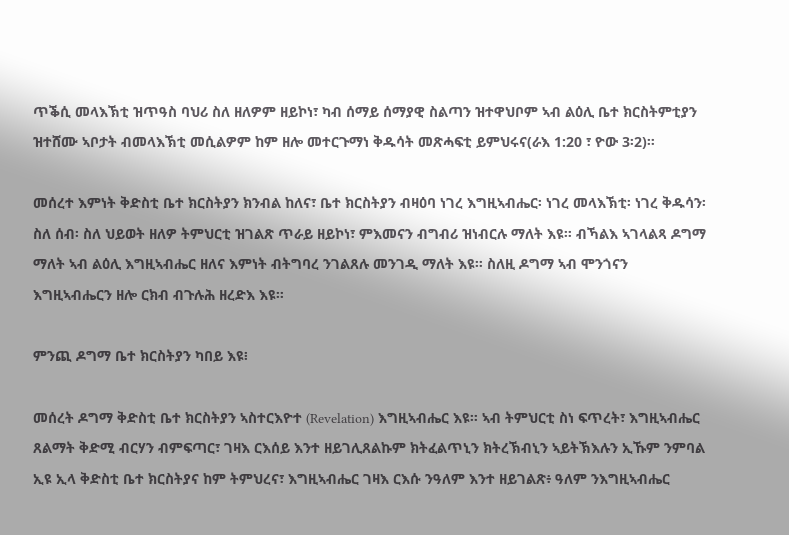ጥቕሲ መላእኽቲ ዝጥዓስ ባህሪ ስለ ዘለዎም ዘይኮነ፣ ካብ ሰማይ ሰማያዊ ስልጣን ዝተዋህቦም ኣብ ልዕሊ ቤተ ክርስትምቲያን ዝተሸሙ ኣቦታት ብመላእኽቲ መሲልዎም ከም ዘሎ መተርጉማነ ቅዱሳት መጽሓፍቲ ይምህሩና(ራእ 1:20 ፣ ዮው 3፡2)።

መሰረተ እምነት ቅድስቲ ቤተ ክርስትያን ክንብል ከለና፣ ቤተ ክርስትያን ብዛዕባ ነገረ እግዚኣብሔር፡ ነገረ መላእኽቲ፡ ነገረ ቅዱሳን፡ ስለ ሰብ፡ ስለ ህይወት ዘለዎ ትምህርቲ ዝገልጽ ጥራይ ዘይኮነ፣ ምእመናን ብግብሪ ዝነብርሉ ማለት እዩ። ብኻልእ ኣገላልጻ ዶግማ ማለት ኣብ ልዕሊ እግዚኣብሔር ዘለና እምነት ብትግባረ ንገልጸሉ መንገዲ ማለት እዩ። ስለዚ ዶግማ ኣብ ሞንጎናን እግዚኣብሔርን ዘሎ ርክብ ብጉሉሕ ዘረድእ እዩ።

ምንጪ ዶግማ ቤተ ክርስትያን ካበይ እዩ፧

መሰረት ዶግማ ቅድስቲ ቤተ ክርስትያን ኣስተርእዮተ (Revelation) እግዚኣብሔር እዩ። ኣብ ትምህርቲ ስነ ፍጥረት፣ እግዚኣብሔር ጸልማት ቅድሚ ብርሃን ብምፍጣር፣ ገዛእ ርእሰይ እንተ ዘይገሊጸልኩም ክትፈልጥኒን ክትረኽብኒን ኣይትኽእሉን ኢኹም ንምባል ኢዩ ኢላ ቅድስቲ ቤተ ክርስትያና ከም ትምህረና፣ እግዚኣብሔር ገዛእ ርእሱ ንዓለም እንተ ዘይገልጽ፥ ዓለም ንእግዚኣብሔር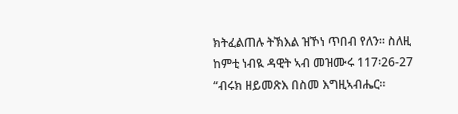ክትፈልጠሉ ትኽእል ዝኾነ ጥበብ የለን። ስለዚ ከምቲ ነብዪ ዳዊት ኣብ መዝሙሩ 117፡26-27 “ብሩክ ዘይመጽእ በስመ እግዚኣብሔር።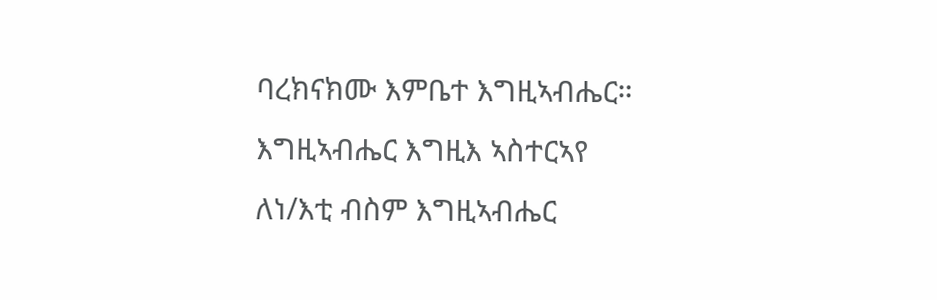ባረክናክሙ እምቤተ እግዚኣብሔር። እግዚኣብሔር እግዚእ ኣስተርኣየ ለነ/እቲ ብስም እግዚኣብሔር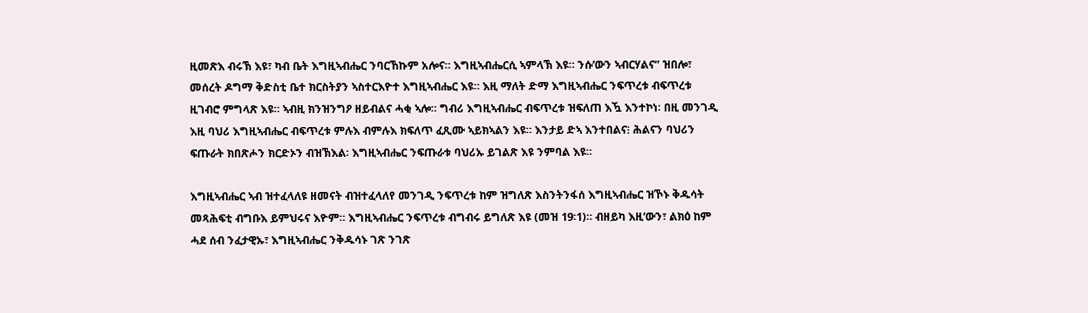ዚመጽእ ብሩኽ እዩ፣ ካብ ቤት እግዚኣብሔር ንባርኸኩም አሎና። እግዚኣብሔርሲ ኣምላኽ እዩ። ንሱ’ውን ኣብርሃልና” ዝበሎ፣ መሰረት ዶግማ ቅድስቲ ቤተ ክርስትያን ኣስተርእዮተ እግዚኣብሔር እዩ። እዚ ማለት ድማ እግዚኣብሔር ንፍጥረቱ ብፍጥረቱ ዚገብሮ ምግላጽ እዩ። ኣብዚ ክንዝንግዖ ዘይብልና ሓቂ ኣሎ። ግብሪ እግዚኣብሔር ብፍጥረቱ ዝፍለጠ እዃ እንተኮነ፡ በዚ መንገዲ እዚ ባህሪ እግዚኣብሔር ብፍጥረቱ ምሉእ ብምሉእ ክፍለጥ ፈጺሙ ኣይክኣልን እዩ። እንታይ ድኣ እንተበልና፧ ሕልናን ባህሪን ፍጡራት ክበጽሖን ክርድኦን ብዝኽእል፡ እግዚኣብሔር ንፍጡራቱ ባህሪኡ ይገልጽ እዩ ንምባል እዩ።

እግዚኣብሔር ኣብ ዝተፈላለዩ ዘመናት ብዝተፈላለየ መንገዲ ንፍጥረቱ ከም ዝግለጽ እስንትንፋሰ እግዚኣብሔር ዝኾኑ ቅዱሳት መጻሕፍቲ ብግቡእ ይምህሩና እዮም። እግዚኣብሔር ንፍጥረቱ ብግብሩ ይግለጽ እዩ (መዝ 19፡1)። ብዘይካ እዚ’ውን፣ ልክዕ ከም ሓደ ሰብ ንፈታዊኡ፣ እግዚኣብሔር ንቅዱሳኑ ገጽ ንገጽ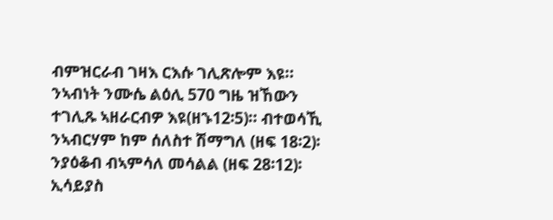ብምዝርራብ ገዛእ ርእሱ ገሊጽሎም እዩ። ንኣብነት ንሙሴ ልዕሊ 570 ግዜ ዝኸውን ተገሊጹ ኣዘራርብዎ እዩ(ዘኁ12፡5)። ብተወሳኺ ንኣብርሃም ከም ሰለስተ ሽማግለ (ዘፍ 18፡2)፡ ንያዕቆብ ብኣምሳለ መሳልል (ዘፍ 28፡12)፡ ኢሳይያስ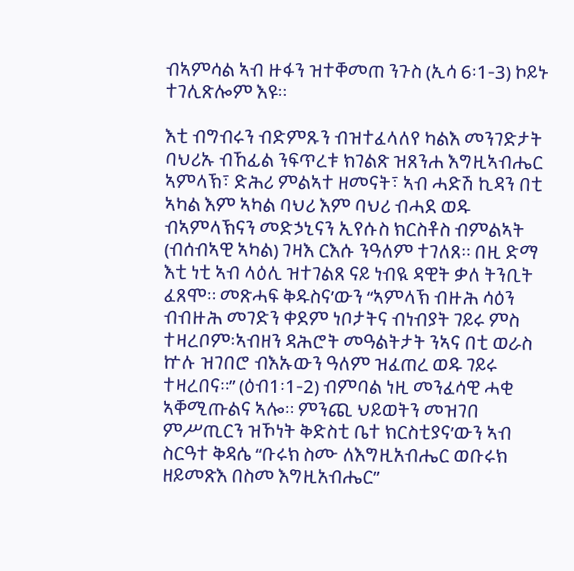ብኣምሳል ኣብ ዙፋን ዝተቐመጠ ንጉስ (ኢሳ 6፡1-3) ኮይኑ ተገሊጽሎም እዩ።

እቲ ብግብሩን ብድምጹን ብዝተፈላለየ ካልእ መንገድታት ባህሪኡ ብኸፊል ንፍጥረቱ ክገልጽ ዝጸንሐ እግዚኣብሔር ኣምላኽ፣ ድሕሪ ምልኣተ ዘመናት፣ ኣብ ሓድሽ ኪዳን በቲ ኣካል እም ኣካል ባህሪ እም ባህሪ ብሓደ ወዱ ብኣምላኽናን መድኃኒናን ኢየሱስ ክርስቶስ ብምልኣት (ብሰብኣዊ ኣካል) ገዛእ ርእሱ ንዓለም ተገለጸ። በዚ ድማ እቲ ነቲ ኣብ ላዕሊ ዝተገልጸ ናይ ነብዪ ዳዊት ቃለ ትንቢት ፈጸሞ። መጽሓፍ ቅዱስና’ውን “ኣምላኽ ብዙሕ ሳዕን ብብዙሕ መገድን ቀደም ነቦታትና ብነብያት ገይሩ ምስ ተዛረቦም፡ኣብዘን ዳሕሮት መዓልትታት ንኣና በቲ ወራስ ኵሉ ዝገበሮ ብእኡውን ዓለም ዝፈጠረ ወዱ ገይሩ ተዛረበና።” (ዕብ1፡1-2) ብምባል ነዚ መንፈሳዊ ሓቂ ኣቐሚጡልና ኣሎ። ምንጪ ህይወትን መዝገበ ምሥጢርን ዝኾነት ቅድስቲ ቤተ ክርስቲያና’ውን ኣብ ስርዓተ ቅዳሴ “ቡሩክ ስሙ ለእግዚአብሔር ወቡሩክ ዘይመጽእ በስመ እግዚአብሔር”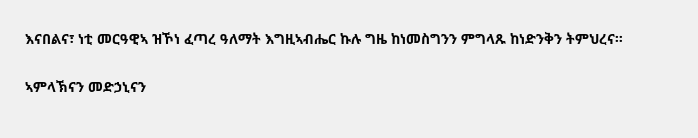እናበልና፣ ነቲ መርዓዊኣ ዝኾነ ፈጣረ ዓለማት እግዚኣብሔር ኩሉ ግዜ ከነመስግንን ምግላጹ ከነድንቅን ትምህረና።

ኣምላኽናን መድኃኒናን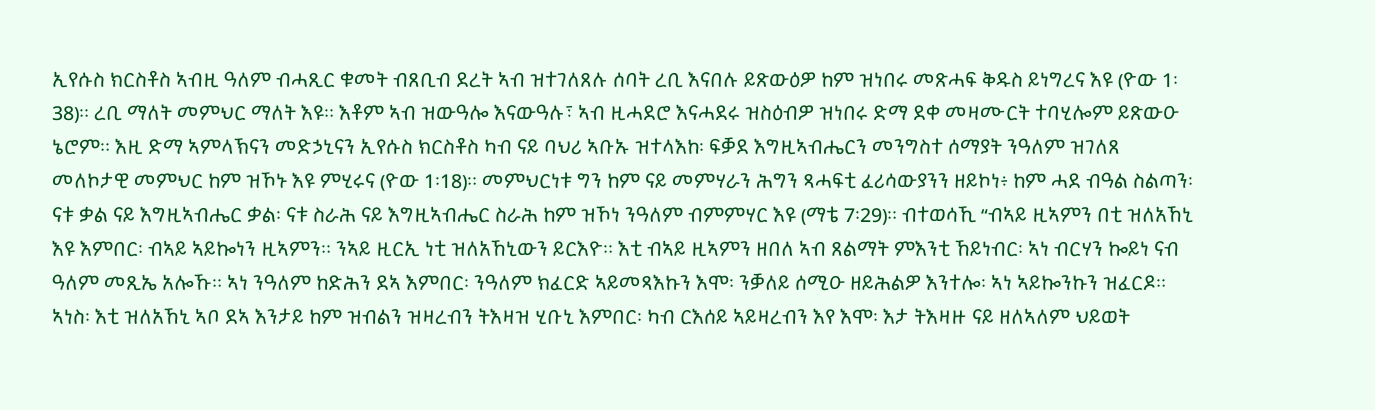ኢየሱስ ክርስቶስ ኣብዚ ዓለም ብሓጺር ቁመት ብጸቢብ ደረት ኣብ ዝተገለጸሉ ሰባት ረቢ እናበሉ ይጽውዕዎ ከም ዝነበሩ መጽሓፍ ቅዱስ ይነግረና እዩ (ዮው 1፡38)። ረቢ ማለት መምህር ማለት እዩ። እቶም ኣብ ዝውዓሎ እናውዓሉ፣ ኣብ ዚሓደሮ እናሓደሩ ዝስዕብዎ ዝነበሩ ድማ ደቀ መዛሙርት ተባሂሎም ይጽውዑ ኔሮም። እዚ ድማ ኣምላኽናን መድኃኒናን ኢየሱስ ክርስቶስ ካብ ናይ ባህሪ ኣቡኡ ዝተላእከ፡ ፍቓደ እግዚኣብሔርን መንግስተ ሰማያት ንዓለም ዝገለጸ መለኮታዊ መምህር ከም ዝኾኑ እዩ ምሂሩና (ዮው 1፡18)። መምህርነቱ ግን ከም ናይ መምሃራን ሕግን ጻሓፍቲ ፈሪሳውያንን ዘይኮነ፥ ከም ሓደ ብዓል ስልጣን፡ ናቱ ቃል ናይ እግዚኣብሔር ቃል፡ ናቱ ስራሕ ናይ እግዚኣብሔር ስራሕ ከም ዝኾነ ንዓለም ብምምሃር እዩ (ማቴ 7፡29)። ብተወሳኺ “ብኣይ ዚኣምን በቲ ዝለአኸኒ እዩ እምበር፡ ብኣይ ኣይኰነን ዚኣምን። ንኣይ ዚርኢ ነቲ ዝለአኸኒውን ይርእዮ። እቲ ብኣይ ዚኣምን ዘበለ ኣብ ጸልማት ምእንቲ ኸይነብር፡ ኣነ ብርሃን ኰይነ ናብ ዓለም መጺኤ አሎኹ። ኣነ ንዓለም ከድሕን ደኣ እምበር፡ ንዓለም ክፈርድ ኣይመጻእኩን እሞ፡ ንቓለይ ሰሚዑ ዘይሕልዎ እንተሎ፡ ኣነ ኣይኰንኩን ዝፈርዶ። ኣነስ፡ እቲ ዝለአኸኒ ኣቦ ደኣ እንታይ ከም ዝብልን ዝዛረብን ትእዛዝ ሂቡኒ እምበር፡ ካብ ርእሰይ ኣይዛረብን እየ እሞ፡ እታ ትእዛዙ ናይ ዘለኣለም ህይወት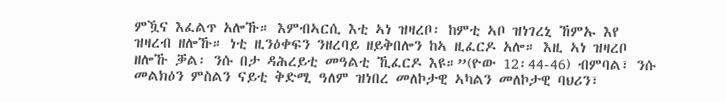ምዃና እፈልጥ አሎኹ። እምብኣርሲ እቲ ኣነ ዝዛረቦ፡ ከምቲ ኣቦ ዝነገረኒ ኸምኡ እየ ዝዛረብ ዘሎኹ። ነቲ ዚንዕቀፍን ንዘረባይ ዘይቅበሎን ከኣ ዚፈርዶ አሎ። እዚ ኣነ ዝዛረቦ ዘሎኹ ቓል፡ ንሱ በታ ዳሕረይቲ መዓልቲ ኺፈርዶ እዩ።”(ዮው 12፡44-46) ብምባል፣ ንሱ መልክዕን ምስልን ናይቲ ቅድሚ ዓለም ዝነበረ መለኮታዊ ኣካልን መለኮታዊ ባህሪን፣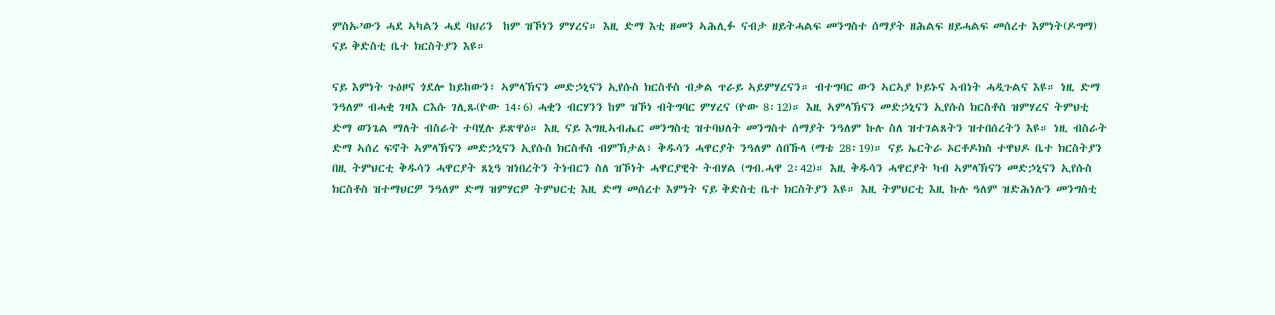ምስኡ’ውን ሓደ ኣካልን ሓደ ባህሪን  ከም ዝኾነን ምሃረና። እዚ ድማ እቲ ዘመን ኣሕሊፉ ናብታ ዘይትሓልፍ መንግስተ ሰማያት ዘሕልፍ ዘይሓልፍ መሰረተ እምነት(ዶግማ) ናይ ቅድስቲ ቤተ ክርስትያን እዩ።

ናይ እምነት ጉዕዞና ጎደሎ ከይከውን፣ ኣምላኽናን መድኃኒናን ኢየሱስ ክርስቶስ ብቃል ጥራይ ኣይምሃረናን። ብተግባር ውን ኣርኣያ ኮይኑና ኣብነት ሓዲጉልና እዩ። ነዚ ድማ ንዓለም ብሓቂ ገዛእ ርእሱ ገሊጹ(ዮው 14፡6) ሓቂን ብርሃንን ከም ዝኾነ ብትግባር ምሃረና (ዮው 8፡12)። እዚ ኣምላኽናን መድኃኒናን ኢየሱስ ክርስቶስ ዝምሃረና ትምህቲ ድማ ወንጌል ማለት ብስራት ተባሂሉ ይጽዋዕ። እዚ ናይ እግዚኣብሔር መንግስቲ ዝተባህለት መንግስተ ሰማያት ንዓለም ኩሉ ስለ ዝተገልጸትን ዝተበሰረትን እዩ። ነዚ ብስራት ድማ ኣሰረ ፍኖት ኣምላኽናን መድኃኒናን ኢየሱስ ክርስቶስ ብምኽታል፣ ቅዱሳን ሓዋርያት ንዓለም ሰበኹላ (ማቴ 28፡19)። ናይ ኤርትራ ኦርቶዶክስ ተዋህዶ ቤተ ክርስትያን በዚ ትምህርቲ ቅዱሳን ሓዋርያት ጸኒዓ ዝነበረትን ትነብርን ስለ ዝኾነት ሓዋርያዊት ትብሃል (ግብ.ሓዋ 2፡42)። እዚ ቅዱሳን ሓዋርያት ካብ ኣምላኽናን መድኃኒናን ኢየሱስ ክርስቶስ ዝተማህርዎ ንዓለም ድማ ዝምሃርዎ ትምህርቲ እዚ ድማ መሰረተ እምነት ናይ ቅድስቲ ቤተ ክርስትያን እዩ። እዚ ትምህርቲ እዚ ኩሉ ዓለም ዝድሕነሉን መንግስቲ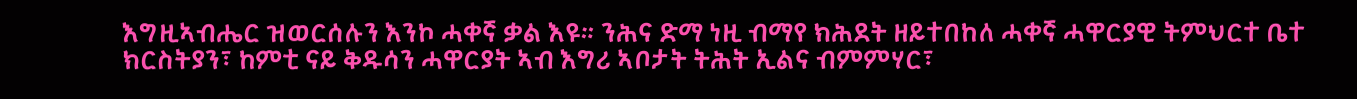እግዚኣብሔር ዝወርሰሉን እንኮ ሓቀኛ ቃል እዩ። ንሕና ድማ ነዚ ብማየ ክሕደት ዘይተበከለ ሓቀኛ ሓዋርያዊ ትምህርተ ቤተ ክርስትያን፣ ከምቲ ናይ ቅዱሳን ሓዋርያት ኣብ እግሪ ኣቦታት ትሕት ኢልና ብምምሃር፣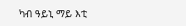ካብ ዓይኒ ማይ እቲ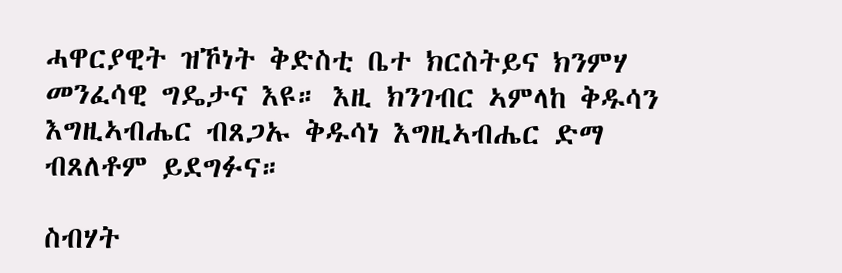ሓዋርያዊት ዝኾነት ቅድስቲ ቤተ ክርስትይና ክንምሃ መንፈሳዊ ግዴታና እዩ። እዚ ክንገብር ኣምላከ ቅዱሳን እግዚኣብሔር ብጸጋኡ ቅዱሳነ እግዚኣብሔር ድማ ብጸለቶም ይደግፉና።

ስብሃት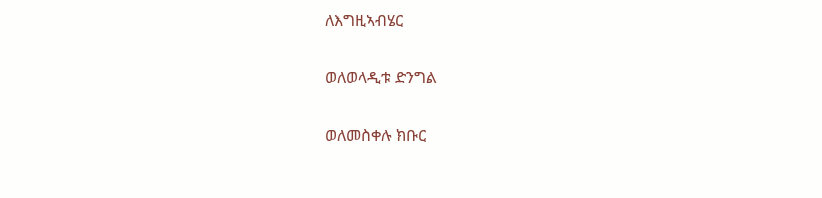ለእግዚኣብሄር

ወለወላዲቱ ድንግል

ወለመስቀሉ ክቡር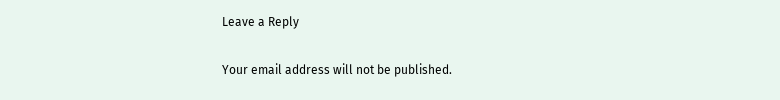Leave a Reply

Your email address will not be published.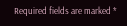Required fields are marked *